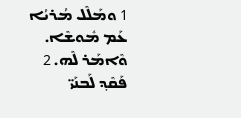1 ܘܡܰܠܶܠ ܡܳܪܝܳܐ ܥܰܡ ܡܽܘܫܶܐ. ܘܶܐܡܰܪ ܠܶܗ. 2 ܦܰܩܶܕ݂ ܠܰܒܢܰܝ̈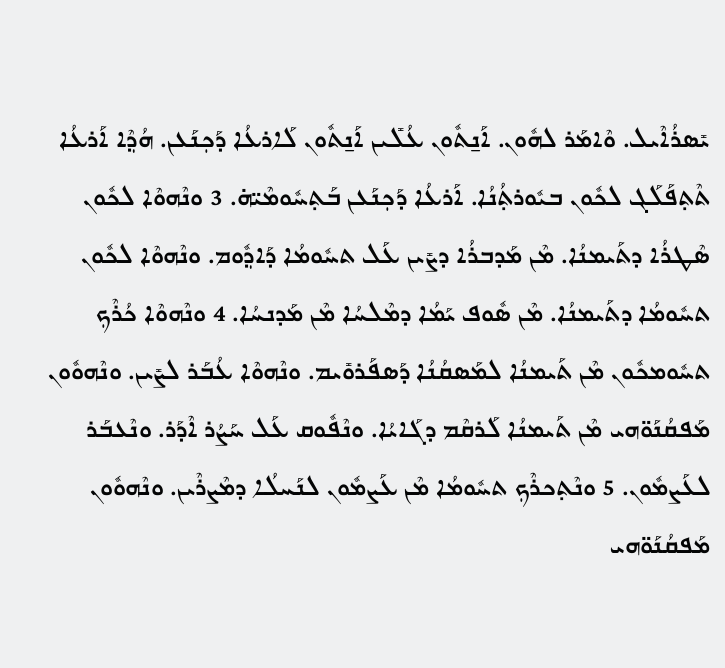ܝܺܣܪܳܐܶܝܠ. ܘܶܐܡܰܪ ܠܗܽܘܢ. ܐܰܢ̱ܬܽܘܢ ܥܳܠܺܝܢ ܐܰܢ̱ܬܽܘܢ ܠܰܐܪܥܳܐ ܕܰܟ݂ܢܰܥܢ. ܗܳܕ݂ܶܐ ܐܰܪܥܳܐ ܬܶܬ݂ܦܰܠܰܓ ܠܟܽܘܢ ܒܝܽܘܪܬ݂ܳܢܳܐ. ܐܰܪܥܳܐ ܕܰܟ݂ܢܰܥܢ ܒܰܬ݂ܚܽܘܡܶܝ̈ܗ̇. 3 ܘܢܶܗܘܶܐ ܠܟܽܘܢ ܣܶܛܪܳܐ ܕܬܰܝܡܢܳܐ. ܡܶܢ ܡܰܕܒܪܳܐ ܕܨܺܝܢ ܥܰܠ ܬܚܽܘܡܳܐ ܕܰܐܕ݂ܽܘܡ. ܘܢܶܗܘܶܐ ܠܟܽܘܢ ܬܚܽܘܡܳܐ ܕܬܰܝܡܢܳܐ. ܡܶܢ ܣܽܘܦ ܝܰܡܳܐ ܕܡܶܠܚܳܐ ܡܶܢ ܡܰܕܢܚܳܐ. 4 ܘܢܶܗܘܶܐ ܟܳܪܶܟ݂ ܬܚܽܘܡܟܽܘܢ ܡܶܢ ܬܰܝܡܢܳܐ ܠܡܰܣܩܳܢܳܐ ܕܰܣܦܰܪܘܺܝܡ. ܘܢܶܗܘܶܐ ܥܳܒܰܪ ܠܨܺܝܢ. ܘܢܶܗܘܽܘܢ ܡܰܦܩܳܢܰܘ̈ܗܝ ܡܶܢ ܬܰܝܡܢܳܐ ܠܰܪܩܶܡ ܕܓܰܐܝܳܐ. ܘܢܶܦܽܘܩ ܥܰܠ ܚܰܨܳܪ ܐܶܕܰܪ. ܘܢܶܥܒܰܪ ܠܥܰܨܡܽܘܢ. 5 ܘܢܶܬ݂ܟܪܶܟ݂ ܬܚܽܘܡܳܐ ܡܶܢ ܥܰܨܡܽܘܢ ܠܢܰܚܠܳܐ ܕܡܶܨܪܶܝܢ. ܘܢܶܗܘܽܘܢ ܡܰܦܩܳܢܰܘ̈ܗܝ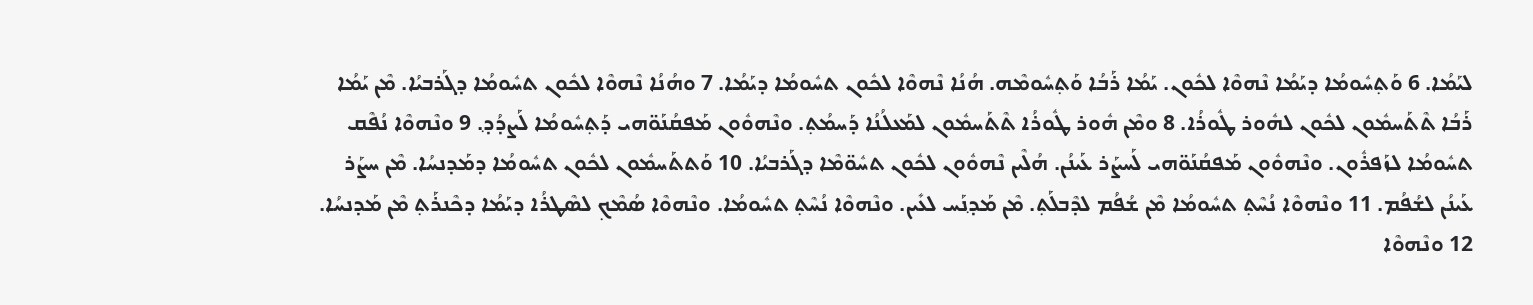ܠܝܰܡܳܐ. 6 ܘܰܬ݂ܚܽܘܡܳܐ ܕܝܰܡܳܐ ܢܶܗܘܶܐ ܠܟܽܘܢ. ܝܰܡܳܐ ܪܰܒܳܐ ܘܰܬ݂ܚܽܘܡܶܗ. ܗܳܢܳܐ ܢܶܗܘܶܐ ܠܟܽܘܢ ܬܚܽܘܡܳܐ ܕܝܰܡܳܐ. 7 ܘܗܳܢܳܐ ܢܶܗܘܶܐ ܠܟܽܘܢ ܬܚܽܘܡܳܐ ܕܓܰܪܒܝܳܐ. ܡܶܢ ܝܰܡܳܐ ܪܰܒܳܐ ܬܶܬܰܚܡܽܘܢ ܠܟܽܘܢ ܠܗܽܘܪ ܛܽܘܪܳܐ. 8 ܘܡܶܢ ܗܽܘܪ ܛܽܘܪܳܐ ܬܶܬܰܚܡܽܘܢ ܠܡܰܥܠܳܢܳܐ ܕܰܚܡܳܬ݂. ܘܢܶܗܘܽܘܢ ܡܰܦܩܳܢܰܘ̈ܗܝ ܕܰܬ݂ܚܽܘܡܳܐ ܠܰܨܕܳܕ݂. 9 ܘܢܶܗܘܶܐ ܢܳܦܶܩ ܬܚܽܘܡܳܐ ܠܙܰܦܪܽܘܢ. ܘܢܶܗܘܽܘܢ ܡܰܦܩܳܢܰܘ̈ܗܝ ܠܰܚܨܰܪ ܥܰܝܢܳܢ. ܗܳܠܶܝܢ ܢܶܗܘܽܘܢ ܠܟܽܘܢ ܬܚܽܘ̈ܡܶܐ ܕܓܰܪܒܝܳܐ. 10 ܘܰܬܬܰܚܡܽܘܢ ܠܟܽܘܢ ܬܚܽܘܡܳܐ ܕܡܰܕܢܚܳܐ. ܡܶܢ ܚܨܰܪ ܥܰܝܢܳܢ ܠܫܳܦܳܡ. 11 ܘܢܶܗܘܶܐ ܢܳܚܶܬ݂ ܬܚܽܘܡܳܐ ܡܶܢ ܫܳܦܳܡ ܠܕܶܒܠܰܬ݂. ܡܶܢ ܡܰܕ݂ܢܰܚ ܠܥܺܝܢ. ܘܢܶܗܘܶܐ ܢܳܚܶܬ݂ ܬܚܽܘܡܳܐ. ܘܢܶܗܘܶܐ ܣܳܡܶܟ݂ ܠܣܶܛܪܳܐ ܕܝܰܡܳܐ ܕܟܶܢܪܰܬ݂ ܡܶܢ ܡܰܕܢܚܳܐ. 12 ܘܢܶܗܘܶܐ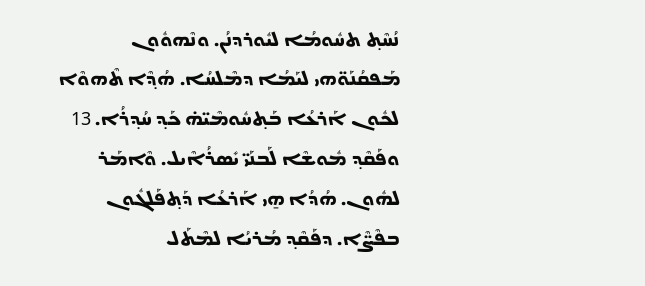ܢܳܚܶܬ݂ ܬܚܽܘܡܳܐ ܠܝܽܘܪܕܢܳܢ. ܘܢܶܗܘܽܘܢ ܡܰܦܩܳܢܰܘ̈ܗܝ ܠܝܰܡܳܐ ܕܡܶܠܚܳܐ. ܗܳܕ݂ܶܐ ܬܶܗܘܶܐ ܠܟܽܘܢ ܐܰܪܥܳܐ ܒܰܬ݂ܚܽܘܡܶܝ̈ܗ̇ ܟܰܕ݂ ܚܳܕ݂ܪܳܐ. 13 ܘܦܰܩܶܕ݂ ܡܽܘܫܶܐ ܠܰܒܢܰܝ̈ ܝܺܣܪܳܐܶܝܠ. ܘܶܐܡܰܪ ܠܗܽܘܢ. ܗܳܕܳܐ ܗ̱ܝ ܐܰܪܥܳܐ ܕܰܬ݂ܦܰܠܓܽܘܢ ܒܦܶܨ̈ܶܐ. ܕܦܰܩܶܕ݂ ܡܳܪܝܳܐ ܠܡܶܬܰܠ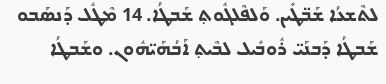ܠܬܶܫܥܳܐ ܫܰܒ̈ܛܺܝܢ. ܘܰܠܦܶܠܓܽܘܬ݂ ܫܰܒܛܳܐ. 14 ܡܶܛܽܠ ܕܰܢܣܰܒܘ ܫܰܒܛܳܐ ܕܰܒܢܰܝ̈ ܪܽܘܒܺܝܠ ܠܒܶܝܬ݂ ܐܰܒܳܗܰܝ̈ܗܽܘܢ. ܘܫܰܒܛܳܐ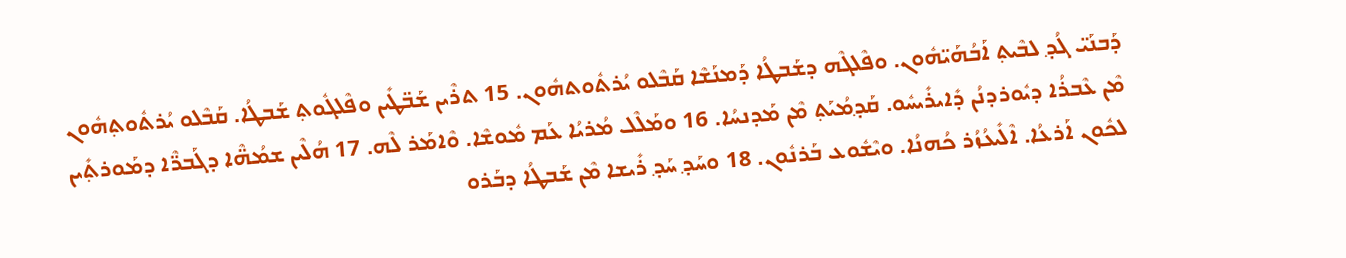ܕܰܒܢܰܝ̈ ܓܳܕ݂ ܠܒܶܝܬ݂ ܐܰܒܳܗܰܝ̈ܗܽܘܢ. ܘܦܶܠܓܶܗ ܕܫܰܒܛܳܐ ܕܰܡܢܰܫܶܐ ܩܰܒܶܠܘ ܝܳܪܬܽܘܬܗܽܘܢ. 15 ܬܪܶܝܢ ܫܰܒ̈ܛܺܝܢ ܘܦܶܠܓܽܘܬ݂ ܫܰܒܛܳܐ. ܩܰܒܶܠܘ ܝܳܪܬܽܘܬ݂ܗܽܘܢ ܡܶܢ ܥܶܒܪܳܐ ܕܝܽܘܪܕܢܳܢ ܕܺܐܝܪܺܝܚܽܘ. ܩܰܕ݂ܡܳܝܰܬ݂ ܡܶܢ ܡܰܕܢܚܳܐ. 16 ܘܡܰܠܶܠ ܡܳܪܝܳܐ ܥܰܡ ܡܽܘܫܶܐ. ܘܶܐܡܰܪ ܠܶܗ. 17 ܗܳܠܶܝܢ ܫܡܳܗ̈ܶܐ ܕܓܰܒܖ̈ܶܐ ܕܡܰܘܪܬ݂ܺܝܢ ܠܟܽܘܢ ܐܰܪܥܳܐ. ܐܶܠܺܝܥܳܙܳܪ ܟܳܗܢܳܐ. ܘܝܶܫܽܘܥ ܒܰܪܢܽܘܢ. 18 ܘܚܰܕ݂ ܚܰܕ݂ ܪܺܝܫܐ ܡܶܢ ܫܰܒܛܳܐ ܕܒܰܪܘ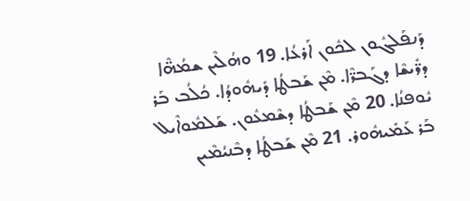ܕܰܢܦܰܠܓܽܘܢ ܠܟܽܘܢ ܐܰܪܥܳܐ. 19 ܘܗܳܠܶܝܢ ܫܡܳܗ̈ܶܐ ܕܖ̈ܺܝܫܶܐ ܕܓܰܒܖ̈ܶܐ. ܡܶܢ ܫܰܒܛܳܐ ܕܺܝܗܽܘܕܳܐ. ܟܳܠܳܒ ܒܰܪ ܝܽܘܦܢܳܐ. 20 ܡܶܢ ܫܰܒܛܳܐ ܕܫܶܡܥܽܘܢ. ܫܰܠܡܽܘܐܶܝܠ ܒܰܪ ܥܰܡܺܝܗܽܘܪ. 21 ܡܶܢ ܫܰܒܛܳܐ ܕܒܶܢܝܳܡܶܝܢ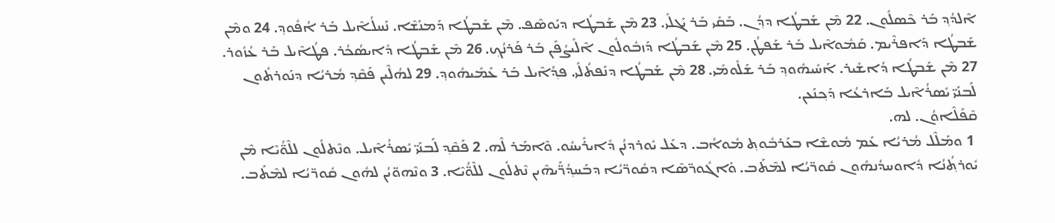ܐܶܠܕܳܕ݂ ܒܰܪ ܟܶܣܠܽܘܢ. 22 ܡܶܢ ܫܰܒܛܳܐ ܕܕ݂ܳܢ. ܒܰܩܺܝ ܒܰܪ ܝܰܓܠܺܝ. 23 ܡܶܢ ܫܰܒܛܳܐ ܕܝܰܘܣܶܦ. ܡܶܢ ܫܰܒܛܳܐ ܕܰܡܢܰܫܶܐ. ܢܰܚܠܳܐܶܝܠ ܒܰܪ ܐܳܦܽܘܕ݂. 24 ܘܡܶܢ ܫܰܒܛܳܐ ܕܰܐܦܪܶܝܡ. ܩܰܡܽܘܐܶܝܠ ܒܰܪ ܫܰܦܛܳܢ. 25 ܡܶܢ ܫܰܒܛܳܐ ܕܰܙܒܽܘܠܽܘܢ ܐܶܠܺܝܨܳܦܰܢ ܒܰܪ ܦܰܪܢܳܟ݂. 26 ܡܶܢ ܫܰܒܛܳܐ ܕܺܐܝܣܳܟܳܪ. ܦܛܳܐܶܝܠ ܒܰܪ ܥܳܙܽܘܪ. 27 ܡܶܢ ܫܰܒܛܳܐ ܕܳܐܫܺܝܪ. ܐܰܚܺܝܗܽܘܕ݂ ܒܰܪ ܫܰܠܽܘܡܺܝ. 28 ܡܶܢ ܫܰܒܛܳܐ ܕܢܰܦܬܳܠܺܝ. ܦܕ݂ܳܐܶܝܠ ܒܰܪ ܥܰܡܺܝܗܽܘܕ݂. 29 ܠܗܳܠܶܝܢ ܦܰܩܶܕ݂ ܡܳܪܝܳܐ ܕܢܰܘܪܬܽܘܢ ܠܰܒܢܰܝ̈ ܝܺܣܪܳܐܶܝܠ ܒܰܐܪܥܳܐ ܕܰܟ݂ܢܰܥܢ.
ܩܶܦܰܠܶܐܘܳܢ. ܠܗ.
 1 ܘܡܰܠܶܠ ܡܳܪܝܳܐ ܥܰܡ ܡܽܘܫܶܐ ܒܥܰܪܒܽܘܬ݂ ܡܽܘܐܳܒ. ܕܥܰܠ ܝܽܘܪܕܢܳܢ ܕܺܐܝܪܺܝܚܽܘ. ܘܶܐܡܰܪ ܠܶܗ. 2 ܦܰܩܶܕ݂ ܠܰܒܢܰܝ̈ ܝܺܣܪܳܐܶܝܠ. ܘܢܶܬܠܽܘܢ ܠܠܶܘ̈ܳܝܶܐ ܡܶܢ ܝܽܘܪܬ݂ܳܢܳܐ ܕܽܐܘܚܕܳܢܗܽܘܢ ܩܽܘܖ̈ܝܳܐ ܠܡܶܬܰܒ. ܘܰܐܓܽܘܖ̈ܣܶܐ ܕܩܽܘܖ̈ܝܳܐ ܕܒܰܚܕ݂ܳܖ̈ܰܝܗܶܝܢ ܢܶܬܠܽܘܢ ܠܠܶܘ̈ܳܝܶܐ. 3 ܘܢܶܗܘ̈ܝܳܢ ܠܗܽܘܢ ܩܽܘܖ̈ܝܳܐ ܠܡܶܬܰܒ.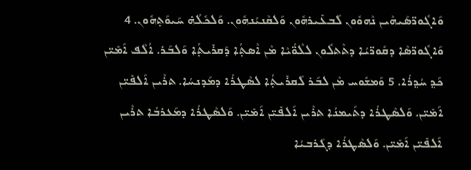ܘܰܐܓܽܘܖ̈ܣܰܝܗܶܝܢ ܢܶܗܘܽܘܢ ܠܰܒܥܺܝܪܗܽܘܢ ܘܰܠܩܶܢܝܳܢܗܽܘܢ. ܘܰܠܟܽܠܳܗ̇ ܚܰܝܘܰܬ݂ܗܽܘܢ. 4 ܘܰܐܓܽܘܖ̈ܣܶܐ ܕܩܽܘܖ̈ܝܳܐ ܕܬܶܬܠܽܘܢ ܠܠܶܘ̈ܳܝܶܐ ܡܶܢ ܐܶܣܬ݂ܳܐ ܕܰܩܪܺܝܬ݂ܳܐ ܘܰܠܒܰܪ. ܐܳܠܶܦ ܐܰܡܺܝ̈ܢ ܟܰܕ݂ ܚܳܕ݂ܪܳܐ. 5 ܘܰܡܫܽܘܚ ܡܶܢ ܠܒܰܪ ܠܰܩܪܺܝܬ݂ܳܐ ܠܣܶܛܪܳܐ ܕܡܰܕܢܚܳܐ. ܬܪܶܝܢ ܐܰܠܦܺܝ̈ܢ ܐܰܡܺܝ̈ܢ. ܘܰܠܣܶܛܪܳܐ ܕܬܰܝܡܢܳܐ ܬܪܶܝܢ ܐܰܠܦܺܝ̈ܢ ܐܰܡܺܝ̈ܢ. ܘܰܠܣܶܛܪܳܐ ܕܡܰܥܪܒܳܐ ܬܪܶܝܢ ܐܰܠܦܺܝ̈ܢ ܐܰܡܺܝ̈ܢ. ܘܰܠܣܶܛܪܳܐ ܕܓܰܪܒܝܳܐ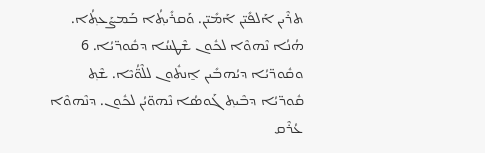ܬܪܶܝܢ ܐܰܠܦܺܝ̈ܢ ܐܰܡܺܝ̈ܢ. ܘܰܩܪܺܝܬ݂ܳܐ ܒܰܡܨܰܥܬ݂ܳܐ. ܗܳܢܳܐ ܢܶܗܘܶܐ ܠܟܽܘܢ ܫܶܛܚܳܐ ܕܩܽܘܖ̈ܝܳܐ. 6 ܘܩܽܘܖ̈ܝܳܐ ܕܝܳܗܒܺܝܢ ܐ̱ܢܬܽܘܢ ܠܠܶܘ̈ܳܝܶܐ. ܫܶܬ݂ ܩܽܘܖ̈ܝܳܐ ܕܒܶܝܬ݂ ܓܰܘܣܳܐ ܢܶܗܘ̈ܝܳܢ ܠܟܽܘܢ. ܕܢܶܗܘܶܐ ܥܳܪܶܩ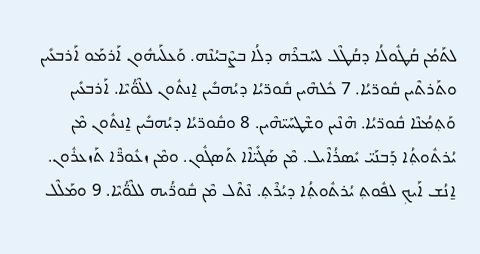ܠܬܰܡܳܢ ܩܳܛܽܘܠܳܐ ܕܩܳܛܶܠ ܠܚܰܒܪܶܗ ܕܠܳܐ ܒܨܶܒܝܳܢܶܗ. ܘܰܥܠܰܝܗܽܘܢ ܐܰܪܡܰܘ ܐܰܪܒܥܺܝܢ ܘܬܰܪܬܶܝܢ ܩܽܘܖ̈ܝܳܐ. 7 ܟܽܠܗܶܝܢ ܩܽܘܖ̈ܝܳܐ ܕܝܳܗܒܺܝܢ ܐ̱ܢܬܽܘܢ ܠܠܶܘ̈ܳܝܶܐ. ܐܰܪܒܥܺܝܢ ܘܰܬ݂ܡܳܢܶܐ ܩܽܘܖ̈ܝܳܐ. ܗܶܢܶܝܢ ܘܫܶܛܚܰܝ̈ܗܶܝܢ. 8 ܘܩܽܘܖ̈ܝܳܐ ܕܝܳܗܒܺܝܢ ܐ̱ܢܬܽܘܢ ܡܶܢ ܝܳܪܬܽܘܬ݂ܳܐ ܕܰܒܢܰܝ̈ ܝܺܣܪܳܐܶܝܠ. ܡܶܢ ܣܰܓܺܝ̈ܐܶܐ ܬܰܣܓܽܘܢ. ܘܡܶܢ ܙܥܽܘܖ̈ܶܐ ܬܰܙܥܪܽܘܢ. ܐ̱ܢܳܫ ܐܰܝܟ݂ ܠܦܽܘܬ݂ ܝܳܪܬܽܘܬ݂ܳܐ ܕܝܳܪܶܬ݂. ܢܶܬܶܠ ܡܶܢ ܩܽܘܖ̈ܳܝܗ ܠܠܶܘ̈ܳܝܶܐ. 9 ܘܡܰܠܶܠ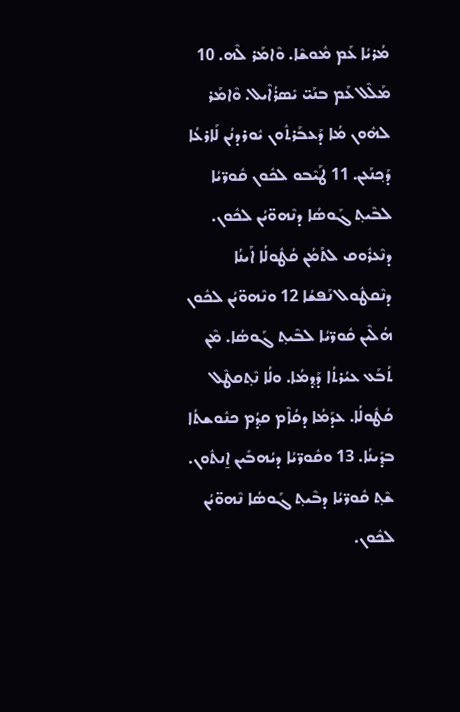ܡܳܪܝܳܐ ܥܰܡ ܡܽܘܫܶܐ. ܘܶܐܡܰܪ ܠܶܗ. 10 ܡܰܠܶܠ ܥܰܡ ܒܢܰܝ̈ ܝܺܣܪܳܐܶܝܠ. ܘܶܐܡܰܪ ܠܗܽܘܢ ܡܳܐ ܕܰܥܒܰܪܬܽܘܢ ܝܽܘܪܕܢܳܢ ܠܰܐܪܥܳܐ ܕܰܟ݂ܢܰܥܢ. 11 ܛܰܝܶܒܘ ܠܟܽܘܢ ܩܽܘܖ̈ܝܳܐ ܠܒܶܝܬ݂ ܓܰܘܣܳܐ ܕܢܶܗܘ̈ܝܳܢ ܠܟܽܘܢ. ܕܢܶܥܪܽܘܩ ܠܬܰܡܳܢ ܩܳܛܽܘܠܳܐ ܐܰܝܢܳܐ ܕܢܶܩܛܽܘܠ ܢܰܦܫܳܐ 12 ܘܢܶܗܘ̈ܝܳܢ ܠܟܽܘܢ ܗܳܠܶܝܢ ܩܽܘܖ̈ܝܳܐ ܠܒܶܝܬ݂ ܓܰܘܣܳܐ. ܡܶܢ ܬܳܒܰܥ ܥܝܳܪܬܳܐ ܕܰܕ݂ܡܳܐ. ܘܠܳܐ ܢܶܬ݂ܩܛܶܠ ܩܳܛܽܘܠܳܐ. ܥܕܰܡܳܐ ܕܩܳܐܶܡ ܩܕ݂ܳܡ ܟܢܽܘܫܬܳܐ ܒܕ݂ܺܝܢܳܐ. 13 ܘܩܽܘܖ̈ܝܳܐ ܕܝܳܗܒܺܝܢ ܐ̱ܢܬܽܘܢ. ܫܶܬ݂ ܩܽܘܖ̈ܝܳܐ ܕܒܶܝܬ݂ ܓܰܘܣܳܐ ܢܶܗܘ̈ܝܳܢ ܠܟܽܘܢ.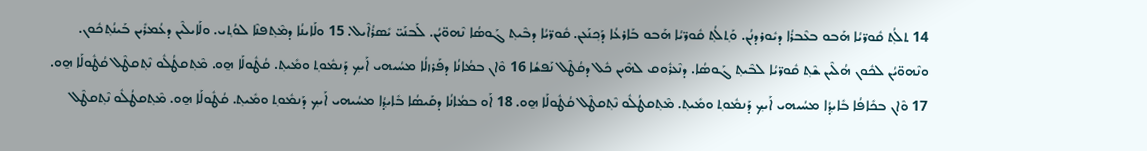14 ܬܠܳܬ݂ ܩܽܘܖ̈ܝܳܐ ܗܰܒܘ ܒܥܶܒܪܳܐ ܕܝܽܘܪܕܢܳܢ. ܘܰܬ݂ܠܳܬ݂ ܩܽܘܖ̈ܝܳܐ ܗܰܒܘ ܒܰܐܪܥܳܐ ܕܰܟ݂ܢܰܥܢ. ܩܽܘܖ̈ܝܳܐ ܕܒܶܝܬ݂ ܓܰܘܣܳܐ ܢܶܗܘ̈ܝܳܢ. ܠܰܒܢܰܝ̈ ܝܺܣܪܳܐܶܝܠ. 15 ܘܠܰܐܝܢܳܐ ܕܡܶܬ݂ܦܢܶܐ ܠܘܳܬ݂ܝ. ܘܠܰܐܝܠܶܝܢ ܕܥܳܡܪܺܝܢ ܒܰܝܢܳܬ݂ܟܽܘܢ. ܘܢܶܗܘ̈ܝܳܢ ܠܟܽܘܢ ܗܳܠܶܝܢ ܫܶܬ݂ ܩܽܘܖ̈ܝܳܐ ܠܒܶܝܬ݂ ܓܰܘܣܳܐ. ܕܢܶܥܪܽܘܩ ܠܗܶܝܢ ܟܽܠ ܕܩܳܛܶܠ ܢܰܦܫܳܐ 16 ܘܶܐܢ ܒܡܳܐܢܳܐ ܕܦܰܪܙܠܳܐ ܡܚܳܝܗܝ ܐܰܝܟ݂ ܕܰܢܡܽܘܬ݂ ܘܡܺܝܬ݂. ܩܳܛܽܘܠܰܐ ܗ̱ܘ. ܡܶܬ݂ܩܛܳܠܽܘ ܢܶܬ݂ܩܛܶܠ ܩܳܛܽܘܠܰܐ ܗ̱ܘ. 17 ܘܶܐܢ ܒܟܺܐܦܳܐ ܒܺܐܝܕ݂ܳܐ ܡܚܳܝܗܝ ܐܰܝܟ݂ ܕܰܢܡܽܘܬ݂ ܘܡܺܝܬ݂. ܡܶܬ݂ܩܛܳܠܽܘ ܢܶܬ݂ܩܛܶܠ ܩܳܛܽܘܠܰܐ ܗ̱ܘ. 18 ܐܰܘ ܒܡܳܐܢܳܐ ܕܩܰܝܣܳܐ ܒܺܐܝܕ݂ܳܐ ܡܚܳܝܗܝ ܐܰܝܟ݂ ܕܰܢܡܽܘܬ݂ ܘܡܺܝܬ݂. ܩܳܛܽܘܠܰܐ ܗ̱ܘ. ܡܶܬ݂ܩܛܳܠܽܘ ܢܶܬ݂ܩܛܶܠ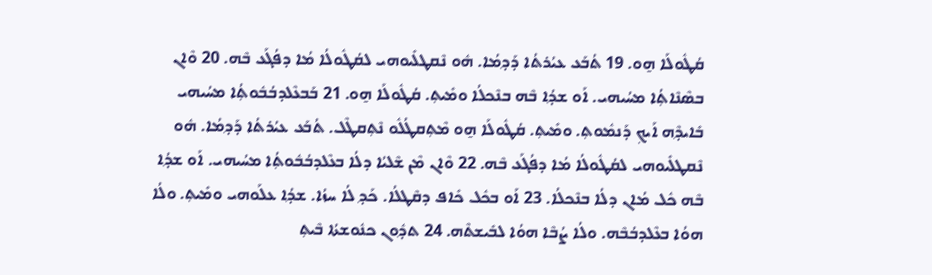ܩܳܛܽܘܠܰܐ ܗ̱ܘ. 19 ܬܳܒܰܥ ܥܝܳܪܬܳܐ ܕܰܕ݂ܡܳܐ. ܗܽܘ ܢܶܩܛܠܺܝܘܗܝ ܠܩܳܛܽܘܠܳܐ ܡܳܐ ܕܦܳܓܰܥ ܒܶܗ. 20 ܘܶܐܢ ܒܣܶܢܶܐܬ݂ܳܐ ܡܚܳܝܗܝ. ܐܰܘ ܫܕ݂ܳܐ ܒܶܗ ܒܢܶܟܠܳܐ ܘܡܺܝܬ݂. ܩܳܛܽܘܠܰܐ ܗ̱ܘ. 21 ܒܰܒܥܶܠܕܒܳܒܽܘܬ݂ܳܐ ܡܚܳܝܗܝ ܒܺܐܝܕ݂ܶܗ ܐܰܝܟ݂ ܕܰܢܡܽܘܬ݂. ܘܡܺܝܬ݂. ܩܳܛܽܘܠܰܐ ܗ̱ܘ ܡܶܬ݂ܩܛܳܠܽܘ ܢܶܬ݂ܩܛܶܠ. ܬܳܒܰܥ ܥܝܳܪܬܳܐ ܕܰܕ݂ܡܳܐ. ܗܽܘ ܢܶܩܛܠܺܝܘܗܝ ܠܩܳܛܽܘܠܳܐ ܡܳܐ ܕܦܳܓܰܥ ܒܶܗ. 22 ܘܶܐܢ ܡܶܢ ܫܶܠܝܳܐ ܕܠܳܐ ܒܥܶܠܕܒܳܒܽܘܬ݂ܳܐ ܡܚܳܝܗܝ. ܐܰܘ ܫܕ݂ܳܐ ܒܶܗ ܟܽܠ ܡܳܐܢ ܕܠܳܐ ܒܢܶܟܠܳܐ. 23 ܐܰܘ ܒܟܽܠ ܟܺܐܦ ܕܩܶܛܠܳܐ. ܟܰܕ݂ ܠܳܐ ܚܙܳܐ. ܫܕ݂ܳܐ ܥܠܰܘܗܝ ܘܡܺܝܬ݂. ܘܠܳܐ ܗܘܳܐ ܒܥܶܠܕܒܳܒܶܗ. ܘܠܳܐ ܨܳܒܶܐ ܗܘܳܐ ܠܒܺܝܫܬܶܗ. 24 ܬܕ݂ܽܘܢ ܟܢܽܘܫܬܳܐ ܒܶܝܬ݂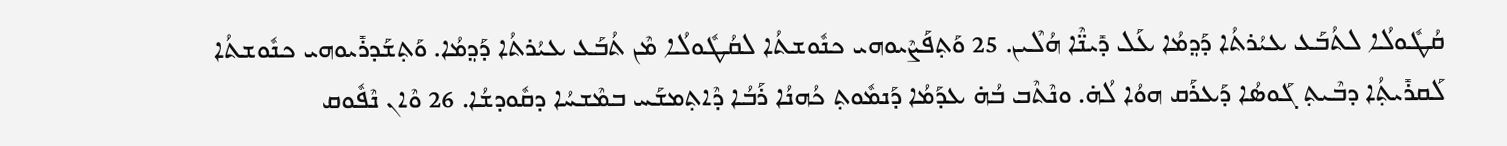ܩܳܛܽܘܠܳܐ ܠܬܳܒܰܥ ܥܝܳܪܬܳܐ ܕܰܕ݂ܡܳܐ ܥܰܠ ܕܺܝܢ̈ܶܐ ܗܳܠܶܝܢ. 25 ܘܰܬ݂ܦܰܨܶܝܘܗܝ ܟܢܽܘܫܬܳܐ ܠܩܳܛܽܘܠܳܐ ܡܶܢ ܬܳܒܰܥ ܥܝܳܪܬܳܐ ܕܰܕ݂ܡܳܐ. ܘܰܬ݂ܫܰܕܪܺܝܘܗܝ ܟܢܽܘܫܬܳܐ ܠܰܩܪܺܝܬ݂ܳܐ ܕܒܶܝܬ݂ ܓܰܘܣܳܐ ܕܰܥܪܰܩ ܗܘܳܐ ܠܳܗ̇. ܘܢܶܬܶܒ ܒܳܗ̇ ܥܕܰܡܳܐ ܕܰܢܡܽܘܬ݂ ܟܳܗܢܳܐ ܪܰܒܳܐ ܕܶܐܬ݂ܡܫܰܚ ܒܡܶܫܚܳܐ ܕܩܽܘܕܫܳܐ. 26 ܘܶܐܢ ܢܶܦܽܘܩ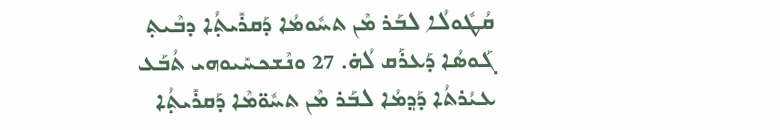ܩܳܛܽܘܠܳܐ ܠܒܰܪ ܡܶܢ ܬܚܽܘܡܳܐ ܕܰܩܪܺܝܬ݂ܳܐ ܕܒܶܝܬ݂ ܓܰܘܣܳܐ ܕܰܥܪܰܩ ܠܳܗ̇. 27 ܘܢܶܫܟܚܺܝܘܗܝ ܬܳܒܰܥ ܥܝܳܪܬܳܐ ܕܰܕ݂ܡܳܐ ܠܒܰܪ ܡܶܢ ܬܚܽܘ̈ܡܶܐ ܕܰܩܪܺܝܬ݂ܳܐ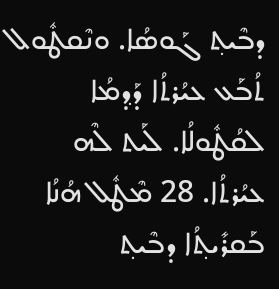ܕܒܶܝܬ݂ ܓܰܘܣܳܐ. ܘܢܶܩܛܽܘܠ ܬܳܒܰܥ ܥܝܳܪܬܳܐ ܕܰܕ݂ܡܳܐ ܠܩܳܛܽܘܠܳܐ. ܠܰܝܬ ܠܶܗ ܥܝܳܪܬܳܐ. 28 ܡܶܛܽܠ ܗܳܢܳܐ ܒܰܩܪܺܝܬ݂ܳܐ ܕܒܶܝܬ݂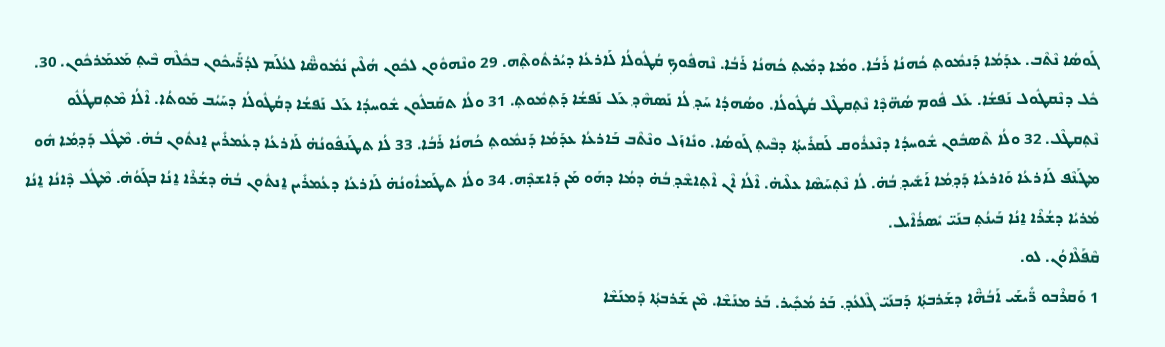ܓܰܘܣܳܐ ܢܶܬܶܒ. ܥܕܰܡܳܐ ܕܰܢܡܽܘܬ݂ ܟܳܗܢܳܐ ܪܰܒܳܐ. ܘܡܳܐ ܕܡܺܝܬ݂ ܟܳܗܢܳܐ ܪܰܒܳܐ. ܢܶܗܦܽܘܟ݂ ܩܳܛܽܘܠܳܐ ܠܰܐܪܥܳܐ ܕܝܳܪܬܽܘܬ݂ܶܗ. 29 ܘܢܶܗܘܽܘܢ ܠܟܽܘܢ ܗܳܠܶܝܢ ܢܳܡܽܘܣ̈ܶܐ ܠܥܳܠܰܡ ܠܕܳܖ̈ܰܝܟܽܘܢ ܒܟܽܠܶܗ ܒܶܝܬ݂ ܡܰܥܡܰܪܟܽܘܢ. 30. ܟܽܠ ܕܢܶܩܛܽܘܠ ܢܰܦܫܳܐ. ܥܰܠ ܦܽܘܡ ܣܳܗ̈ܕܶܐ ܢܶܬ݂ܩܛܶܠ ܩܳܛܽܘܠܳܐ. ܘܣܳܗܕܳܐ ܚܰܕ݂ ܠܳܐ ܢܰܣܗܶܕ݂ ܥܰܠ ܢܰܦܫܳܐ ܕܰܬ݂ܡܽܘܬ݂. 31 ܘܠܳܐ ܬܩܰܒܠܽܘܢ ܫܽܘܚܕܳܐ ܥܰܠ ܢܰܦܫܳܐ ܕܩܳܛܽܘܠܳܐ ܕܚܰܝܳܒ ܡܰܘܬܳܐ. ܐܶܠܳܐ ܡܶܬ݂ܩܛܳܠܽܘ ܢܶܬ݂ܩܛܶܠ. 32 ܘܠܳܐ ܬܶܣܒܽܘܢ ܫܽܘܚܕܳܐ ܕܢܶܥܪܽܘܩ ܠܰܩܪܺܝܬ݂ܳܐ ܕܒܶܝܬ݂ ܓܰܘܣܳܐ. ܘܢܺܐܙܰܠ ܘܢܶܬܶܒ ܒܰܐܪܥܳܐ ܥܕܰܡܳܐ ܕܰܢܡܽܘܬ݂ ܟܳܗܢܳܐ ܪܰܒܳܐ. 33 ܠܳܐ ܬܛܰܢܦܽܘܢܳܗ̇ ܠܰܐܪܥܳܐ ܕܥܳܡܪܺܝܢ ܐ̱ܢܬܽܘܢ ܒܳܗ̇. ܡܶܛܽܠ ܕܰܕ݂ܡܳܐ ܗܽܘ ܡܛܰܢܶܦ ܠܰܐܪܥܳܐ ܘܰܐܪܥܳܐ ܕܰܕ݂ܡܳܐ ܐܰܫܺܝܕ݂ ܒܳܗ̇. ܠܳܐ ܢܶܬ݂ܚܰܣܶܐ ܥܠܶܝܗ̇. ܐܶܠܳܐ ܐܶܢ ܐܶܬ݂ܐܫܶܕ݂ ܒܳܗ̇ ܕܡܳܐ ܕܗܰܘ ܡܰܢ ܕܰܐܫܕܶܗ. 34 ܘܠܳܐ ܬܛܰܡܐܽܘܢܳܗ̇ ܠܰܐܪܥܳܐ ܕܥܳܡܪܺܝܢ ܐ̱ܢܬܽܘܢ ܒܳܗ̇ ܕܫܳܪܶܐ ܐ̱ܢܳܐ ܒܓܰܘܳܗ̇. ܡܶܛܽܠ ܕܶܐܢܳܐ ܐ̱ܢܳܐ ܡܳܪܝܳܐ ܕܫܳܪܶܐ ܐ̱ܢܳܐ ܒܰܝܢܳܬ݂ ܒܢܰܝ̈ ܝܺܣܪܳܐܶܝܠ.
ܩܶܦܰܠܶܐܘܳܢ. ܠܘ.
1 ܘܰܩܪܶܒܘ ܖ̈ܺܝܫܰܝ ܐܰܒܳܗ̈ܶܐ ܕܫܰܪܒܬ݂ܳܐ ܕܰܒܢܰܝ̈ ܓܶܠܥܳܕ݂. ܒܰܪ ܡܳܟ݂ܺܝܪ. ܒܰܪ ܡܢܰܫܶܐ. ܡܶܢ ܫܰܪܒܬ݂ܳܐ ܕܰܡܢܰܫܶܐ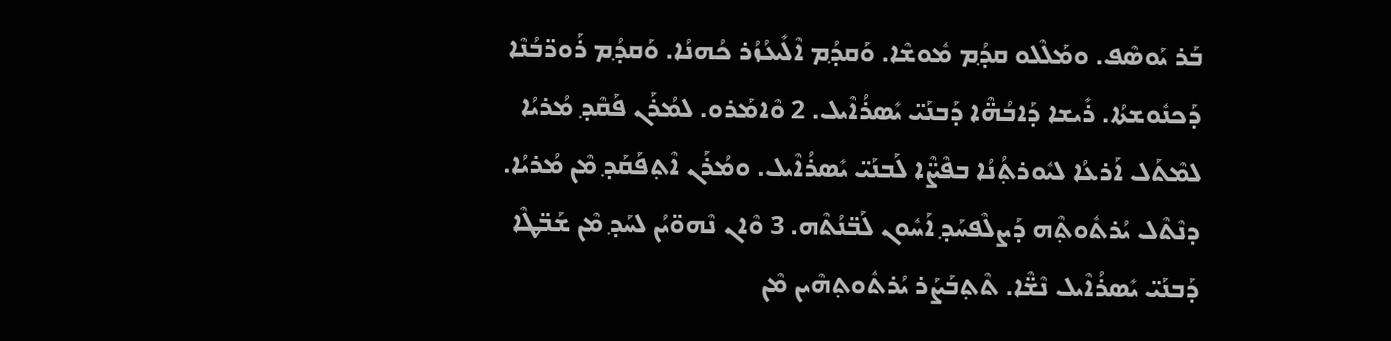ܒܰܪ ܝܰܘܣܶܦ. ܘܡܰܠܶܠܘ ܩܕ݂ܳܡ ܡܽܘܫܶܐ. ܘܰܩܕ݂ܳܡ ܐܶܠܺܝܥܳܙܳܪ ܟܳܗܢܳܐ. ܘܰܩܕ݂ܳܡ ܪܰܘܖ̈ܒܳܢܶܐ ܕܰܟܢܽܘܫܬܳܐ. ܪܺܝܫܐ ܕܰܐܒܳܗ̈ܶܐ ܕܰܒܢܰܝ̈ ܝܺܣܪܳܐܶܝܠ. 2 ܘܶܐܡܰܪܘ. ܠܡܳܪܰܢ ܦܰܩܶܕ݂ ܡܳܪܝܳܐ ܠܡܶܬܰܠ ܐܰܪܥܳܐ ܠܝܽܘܪܬ݂ܳܢܳܐ ܒܦܶܨ̈ܶܐ ܠܰܒܢܰܝ̈ ܝܺܣܪܳܐܶܝܠ. ܘܡܳܪܰܢ ܐܶܬ݂ܦܰܩܰܕ݂ ܡܶܢ ܡܳܪܝܳܐ. ܕܢܶܬܶܠ ܝܳܪܬܽܘܬ݂ܶܗ ܕܰܨܠܶܦܚܰܕ݂ ܐܰܚܽܘܢ ܠܰܒ̈ܢܳܬܶܗ. 3 ܘܶܐܢ ܢܶܗܘ̈ܝܳܢ ܠܚܰܕ݂ ܡܶܢ ܫܰܒ̈ܛܶܐ ܕܰܒܢܰܝ̈ ܝܺܣܪܳܐܶܝܠ ܢܶܫ̈ܶܐ. ܬܶܬ݂ܒܰܨܰܪ ܝܳܪܬܽܘܬ݂ܗܶܝܢ ܡܶܢ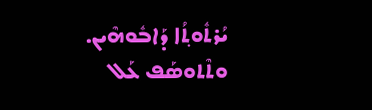ܝܳܪܬܽܘܬ݂ܳܐ ܕܰܐܒܽܘܗܶܝܢ. ܘܬܶܬܘܣܰܦ ܥܰܠ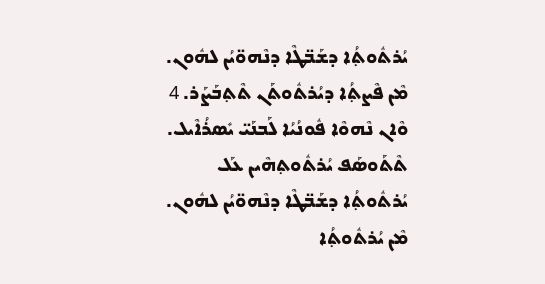ܝܳܪܬܽܘܬ݂ܳܐ ܕܫܰܒ̈ܛܶܐ ܕܢܶܗܘ̈ܝܳܢ ܠܗܽܘܢ. ܡܶܢ ܦܶܨܬ݂ܳܐ ܕܝܳܪܬܽܘܬܰܢ ܬܶܬ݂ܒܰܨܰܪ. 4 ܘܶܐܢ ܢܶܗܘܶܐ ܦܽܘܢܳܝܳܐ ܠܰܒܢܰܝ̈ ܝܺܣܪܳܐܶܝܠ. ܬܶܬܰܘܣܰܦ ܝܳܪܬܽܘܬ݂ܗܶܝܢ ܥܰܠ ܝܳܪܬܽܘܬ݂ܳܐ ܕܫܰܒ̈ܛܶܐ ܕܢܶܗܘ̈ܝܳܢ ܠܗܽܘܢ. ܡܶܢ ܝܳܪܬܽܘܬ݂ܳܐ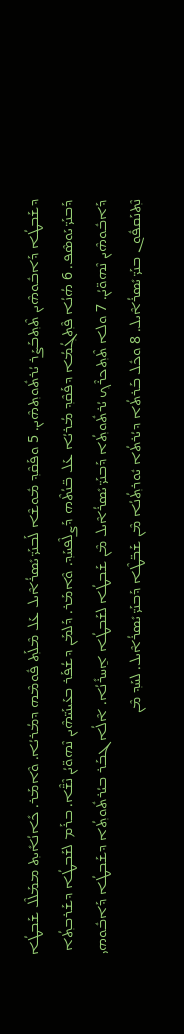ܕܫܰܒܛܳܐ ܕܰܐܒܽܘܗܶܝܢ ܬܶܬ݂ܒܰܨܰܪ ܝܳܪܬܽܘܬ݂ܗܶܝܢ. 5 ܘܦܰܩܶܕ݂ ܡܽܘܫܶܐ ܠܰܒܢܰܝ̈ ܝܺܣܪܳܐܶܝܠ ܥܰܠ ܡܶܠܰܬ݂ ܦܽܘܡܶܗ ܕܡܳܪܝܳܐ. ܘܶܐܡܰܪ. ܟܺܐܢܳܐܺܝܬ݂ ܡܡܰܠܶܠ ܫܰܒܛܳܐ ܕܰܒܢܰܝ̈ ܝܰܘܣܶܦ. 6 ܗܳܢܳܐ ܦܶܬ݂ܓ݂ܳܡܳܐ ܕܦܰܩܶܕ݂ ܡܳܪܝܳܐ ܥܰܠ ܒ̈ܢܳܬܶܗ ܕܰܨܠܶܦܚܰܕ݂. ܘܶܐܡܰܪ. ܕܰܠܡܰܢ ܕܫܳܦܰܪ ܒܥܰܝܢܰܝ̈ܗܶܝܢ ܢܶܗܘ̈ܝܳܢ ܢܶܫ̈ܶܐ. ܒܪܰܡ ܠܫܰܒܛܳܐ ܕܫܰܪܒܬ݂ܳܐ ܕܰܐܒܽܘܗܶܝܢ ܢܶܗܘ̈ܝܳܢ. 7 ܘܠܐ ܬܶܬ݂ܟܪܶܟ݂ ܝܳܪܬܽܘܬ݂ܳܐ ܕܰܒܢܰܝ̈ ܝܺܣܪܳܐܶܝܠ ܡܶܢ ܫܰܒܛܳܐ ܠܫܰܒܛܳܐ ܐ̱ܚܪܺܢܳܐ. ܐܶܠܳܐ ܓܒܰܪ ܒܝܳܪܬܽܘܬ݂ܳܐ ܕܫܰܒܛܳܐ ܕܰܐܒܽܘܗܝ ܢܶܬ݂ܢܰܩܦܽܘܢ ܒܢܰܝ̈ ܝܺܣܪܳܐܶܝܠ. 8 ܘܟܽܠ ܒܰܪܬܳܐ ܕܝܳܪܬܳܐ ܝܽܘܪܬ݂ܳܢܳܐ ܡܶܢ ܫܰܒ̈ܛܶܐ ܕܰܒܢܰܝ̈ ܝܺܣܪܳܐܶܝܠ. ܠܚܰܕ݂ ܡܶܢ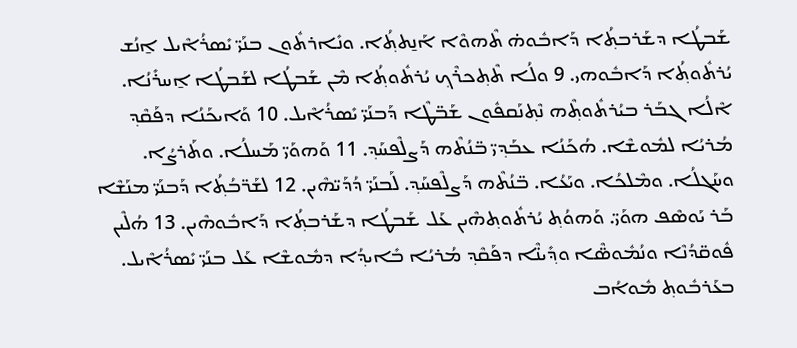ܫܰܒܛܳܐ ܕܫܰܪܒܬ݂ܳܐ ܕܰܐܒܽܘܗ̇ ܬܶܗܘܶܐ ܐܰܢ̱ܬܬ݂ܳܐ. ܘܢܺܐܪܬܽܘܢ ܒܢܰܝ̈ ܝܺܣܪܳܐܶܝܠ ܐ̱ܢܳܫ ܝܳܪܬܽܘܬ݂ܳܐ ܕܰܐܒܽܘܗܝ. 9 ܘܠܳܐ ܬܶܬ݂ܟܪܶܟ݂ ܝܳܪܬܽܘܬ݂ܳܐ ܡܶܢ ܫܰܒܛܳܐ ܠܫܰܒܛܳܐ ܐ̱ܚܪܺܢܳܐ. ܐܶܠܳܐ ܓܒܰܪ ܒܝܳܪܬܽܘܬ݂ܶܗ ܢܶܬ݂ܢܰܩܦܽܘܢ ܫܰܒ̈ܛܶܐ ܕܰܒܢܰܝ̈ ܝܺܣܪܳܐܶܝܠ. 10 ܘܰܐܝܟܰܢܳܐ ܕܦܰܩܶܕ݂ ܡܳܪܝܳܐ ܠܡܽܘܫܶܐ. ܗܳܟܰܢܳܐ ܥܒܰܕ݂ܝ̈ ܒ̈ܢܳܬܶܗ ܕܰܨܠܶܦܚܰܕ݂. 11 ܘܰܗܘܰܝ̈ ܡܰܚܠܳܐ. ܘܬܰܪܨܳܐ. ܘܚܰܓܠܳܐ. ܘܡܶܠܟܳܐ. ܘܝܰܥܳܐ. ܒ̈ܢܳܬܶܗ ܕܰܨܠܶܦܚܰܕ݂. ܠܰܒܢܰܝ̈ ܕܳܕܰܝ̈ܗܶܝܢ. 12 ܠܫܰܖ̈ܒܳܬ݂ܳܐ ܕܰܒܢܰܝ̈ ܡܢܰܫܶܐ ܒܰܪ ܝܰܘܣܶܦ ܗܘܰܝ̈. ܘܰܗܘܳܬ݂ ܝܳܪܬܽܘܬ݂ܗܶܝܢ ܥܰܠ ܫܰܒܛܳܐ ܕܫܰܪܒܬ݂ܳܐ ܕܰܐܒܽܘܗܶܝܢ. 13 ܗܳܠܶܝܢ ܦܽܘܩ̈ܕܳܢܶܐ ܘܢܳܡܽܘܣ̈ܶܐ ܘܕ݂ܺܝܢ̈ܶܐ ܕܦܰܩܶܕ݂ ܡܳܪܝܳܐ ܒܺܐܝܕ݂ܳܐ ܕܡܽܘܫܶܐ ܥܰܠ ܒܢܰܝ̈ ܝܺܣܪܳܐܶܝܠ. ܒܥܰܪܒܽܘܬ݂ ܡܽܘܐܳܒ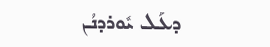ܕܥܰܠ ܝܽܘܪܕܢܳܢ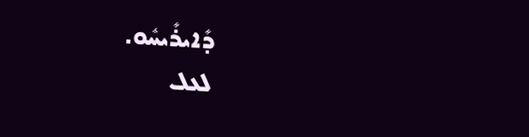ܕܺܐܝܪܺܝܚܽܘ.
ܠܥܠ